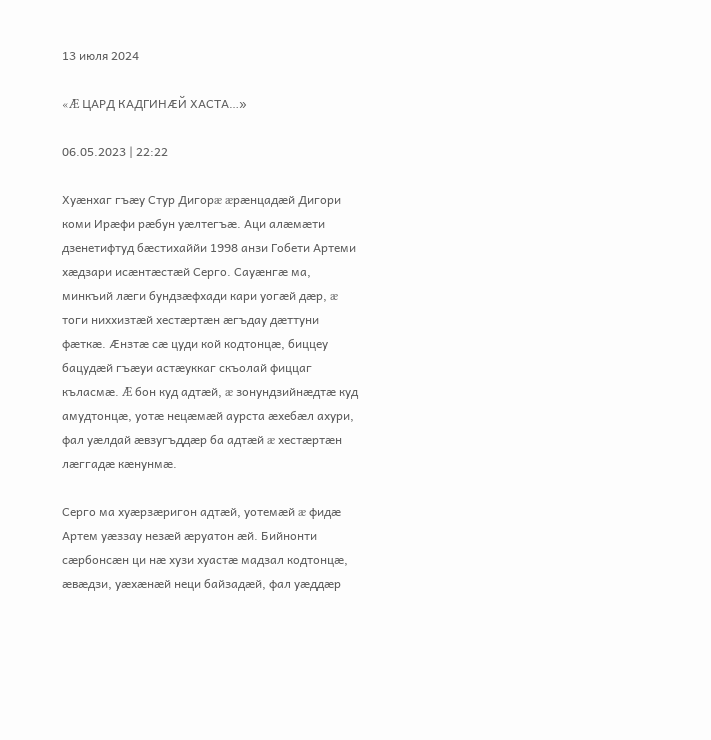13 июля 2024

«Æ ЦАРД КАДГИНÆЙ ХАСТА…»

06.05.2023 | 22:22

Хуæнхаг гъæу Стур Дигорæ æрæнцадæй Дигори коми Ирæфи рæбун уæлтегъæ. Аци алæмæти дзенетифтуд бæстихаййи 1998 анзи Гобети Артеми хæдзари исæнтæстæй Серго. Сауæнгæ ма, минкъий лæги бундзæфхади кари уогæй дæр, æ тоги ниххизтæй хестæртæн æгъдау дæттуни фæткæ. Æнзтæ сæ цуди кой кодтонцæ, биццеу бацудæй гъæуи астæуккаг скъолай фиццаг къласмæ. Æ бон куд адтæй, æ зонундзийнæдтæ куд амудтонцæ, уотæ нецæмæй аурста æхебæл ахури, фал уæлдай æвзугъддæр ба адтæй æ хестæртæн лæггадæ кæнунмæ.

Серго ма хуæрзæригон адтæй, уотемæй æ фидæ Артем уæззау незæй æруатон æй. Бийнонти сæрбонсæн ци нæ хузи хуастæ мадзал кодтонцæ, æвæдзи, уæхæнæй неци байзадæй, фал уæддæр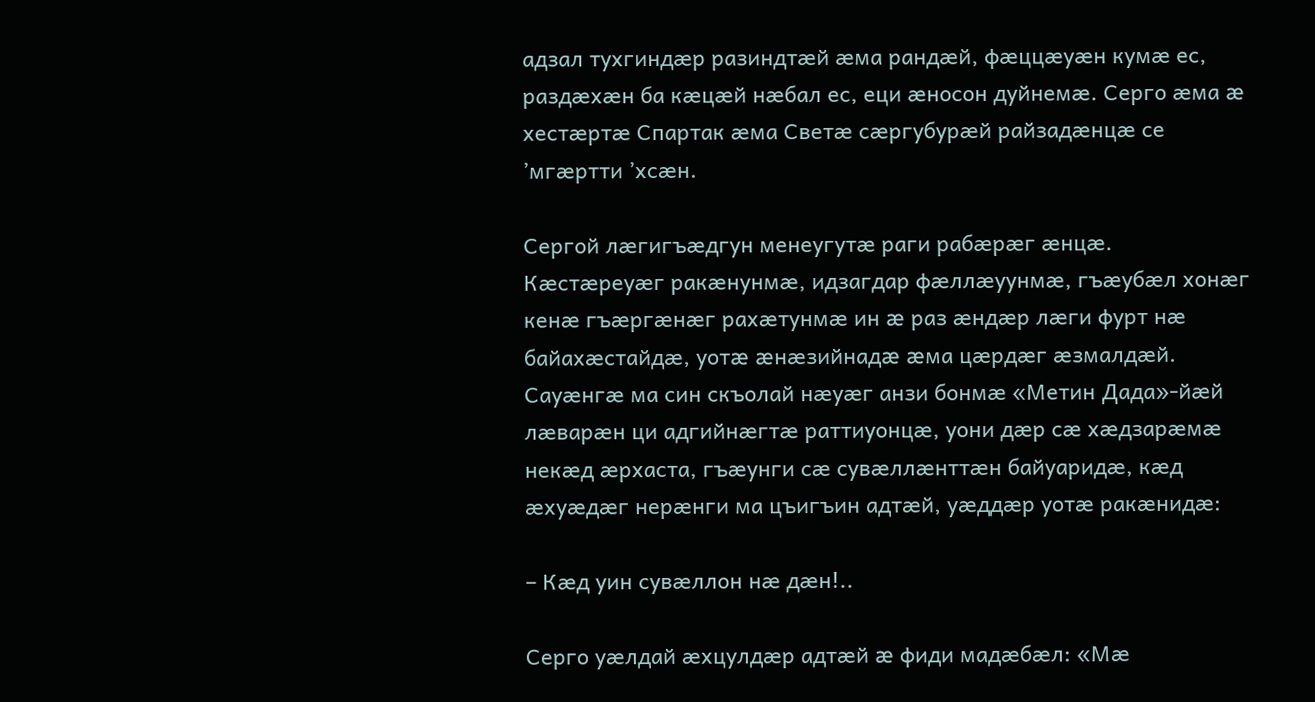адзал тухгиндæр разиндтæй æма рандæй, фæццæуæн кумæ ес, раздæхæн ба кæцæй нæбал ес, еци æносон дуйнемæ. Серго æма æ хестæртæ Спартак æма Светæ сæргубурæй райзадæнцæ се ’мгæртти ’хсæн.

Сергой лæгигъæдгун менеугутæ раги рабæрæг æнцæ. Кæстæреуæг ракæнунмæ, идзагдар фæллæуунмæ, гъæубæл хонæг кенæ гъæргæнæг рахæтунмæ ин æ раз æндæр лæги фурт нæ байахæстайдæ, уотæ æнæзийнадæ æма цæрдæг æзмалдæй. Сауæнгæ ма син скъолай нæуæг анзи бонмæ «Метин Дада»-йæй лæварæн ци адгийнæгтæ раттиуонцæ, уони дæр сæ хæдзарæмæ некæд æрхаста, гъæунги сæ сувæллæнттæн байуаридæ, кæд æхуæдæг нерæнги ма цъигъин адтæй, уæддæр уотæ ракæнидæ:

– Кæд уин сувæллон нæ дæн!..

Серго уæлдай æхцулдæр адтæй æ фиди мадæбæл: «Мæ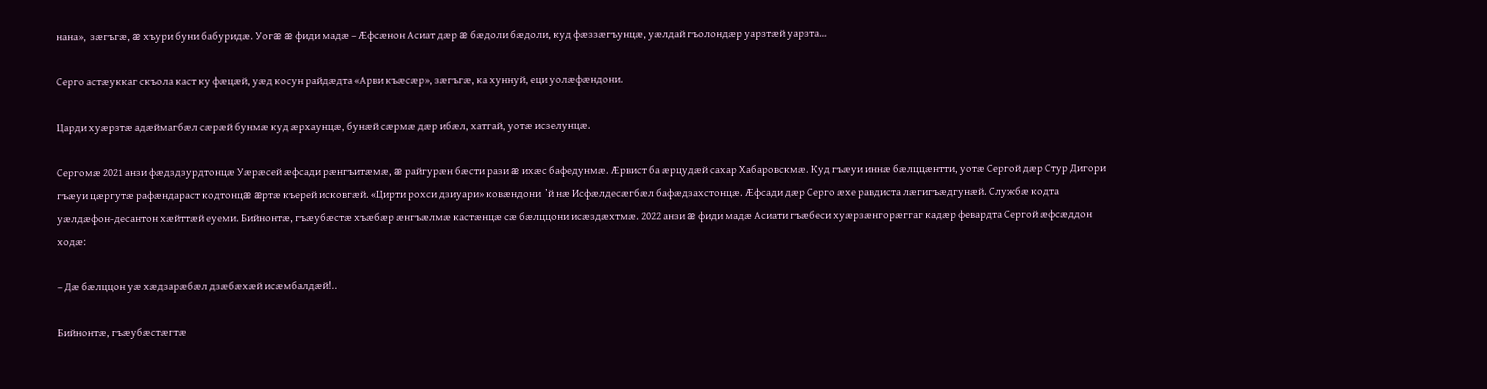нана»,  зæгъгæ, æ хъури буни бабуридæ. Уогæ æ фиди мадæ – Æфсæнон Асиат дæр æ бæдоли бæдоли, куд фæззæгъунцæ, уæлдай гъолондæр уарзтæй уарзта…

Серго астæуккаг скъола каст ку фæцæй, уæд косун райдæдта «Арви къæсæр», зæгъгæ, ка хуннуй, еци уолæфæндони.

Царди хуæрзтæ адæймагбæл сæрæй бунмæ куд æрхаунцæ, бунæй сæрмæ дæр ибæл, хатгай, уотæ исзелунцæ.

Сергомæ 2021 анзи фæдздзурдтонцæ Уæрæсей æфсади рæнгъитæмæ, æ райгурæн бæсти рази æ ихæс бафедунмæ. Æрвист ба æрцудæй сахар Хабаровскмæ. Куд гъæуи иннæ бæлццæнтти, уотæ Сергой дæр Стур Дигори гъæуи цæргутæ рафæндараст кодтонцæ æртæ къерей исковгæй. «Цирти рохси дзиуари» ковæндони  ’й нæ Исфæлдесæгбæл бафæдзахстонцæ. Æфсади дæр Серго æхе равдиста лæгигъæдгунæй. Службæ кодта уæлдæфон-десантон хæйттæй еуеми. Бийнонтæ, гъæубæстæ хъæбæр æнгъæлмæ кастæнцæ сæ бæлццони исæздæхтмæ. 2022 анзи æ фиди мадæ Асиати гъæбеси хуæрзæнгорæггаг кадæр февардта Сергой æфсæддон ходæ:

– Дæ бæлццон уæ хæдзарæбæл дзæбæхæй исæмбалдæй!..

Бийнонтæ, гъæубæстæгтæ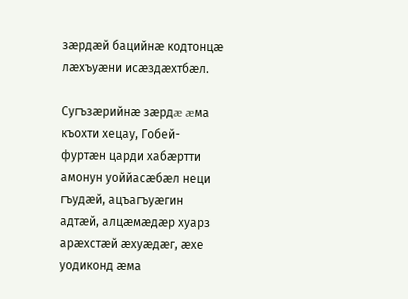зæрдæй бацийнæ кодтонцæ лæхъуæни исæздæхтбæл.

Сугъзæрийнæ зæрдæ æма къохти хецау, Гобей-фуртæн царди хабæртти амонун уоййасæбæл неци гъудæй, ацъагъуæгин адтæй, алцæмæдæр хуарз арæхстæй æхуæдæг, æхе уодиконд æма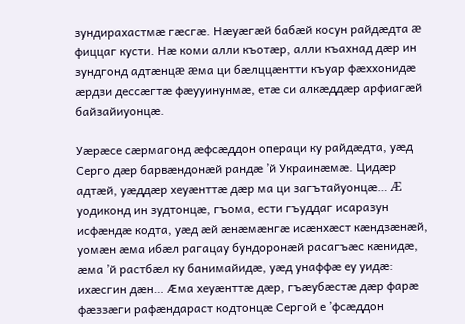зундирахастмæ гæсгæ. Нæуæгæй бабæй косун райдæдта æ фиццаг кусти. Нæ коми алли къотæр, алли къахнад дæр ин зундгонд адтæнцæ æма ци бæлццæнтти къуар фæххонидæ æрдзи дессæгтæ фæууинунмæ, етæ си алкæддæр арфиагæй байзайиуонцæ.

Уæрæсе сæрмагонд æфсæддон операци ку райдæдта, уæд Серго дæр барвæндонæй рандæ ’й Украинæмæ. Цидæр адтæй, уæддæр хеуæнттæ дæр ма ци загътайуонцæ… Æ уодиконд ин зудтонцæ, гъома, ести гъуддаг исаразун исфæндæ кодта, уæд æй æнæмæнгæ исæнхæст кæндзæнæй, уомæн æма ибæл рагацау бундоронæй расагъæс кæнидæ, æма ’й растбæл ку банимайидæ, уæд унаффæ еу уидæ: ихæсгин дæн… Æма хеуæнттæ дæр, гъæубæстæ дæр фарæ фæззæги рафæндараст кодтонцæ Сергой е ’фсæддон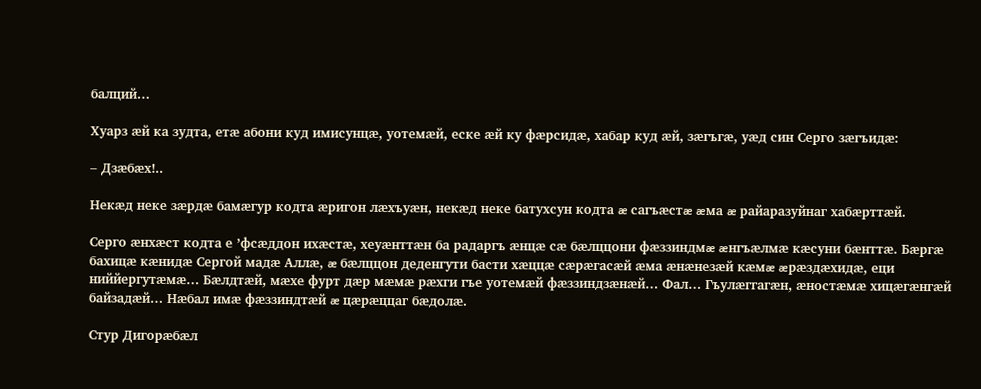балций…

Хуарз æй ка зудта, етæ абони куд имисунцæ, уотемæй, еске æй ку фæрсидæ, хабар куд æй, зæгъгæ, уæд син Серго зæгъидæ:

– Дзæбæх!..

Некæд неке зæрдæ бамæгур кодта æригон лæхъуæн, некæд неке батухсун кодта æ сагъæстæ æма æ райаразуйнаг хабæрттæй.

Серго æнхæст кодта е ’фсæддон ихæстæ, хеуæнттæн ба радаргъ æнцæ сæ бæлццони фæззиндмæ æнгъæлмæ кæсуни бæнттæ. Бæргæ бахицæ кæнидæ Сергой мадæ Аллæ, æ бæлццон деденгути басти хæццæ сæрæгасæй æма æнæнезæй кæмæ æрæздæхидæ, еци ниййергутæмæ… Бæлдтæй, мæхе фурт дæр мæмæ рæхги гъе уотемæй фæззиндзæнæй… Фал… Гъулæггагæн, æностæмæ хицæгæнгæй байзадæй… Нæбал имæ фæззиндтæй æ цæрæццаг бæдолæ.

Стур Дигорæбæл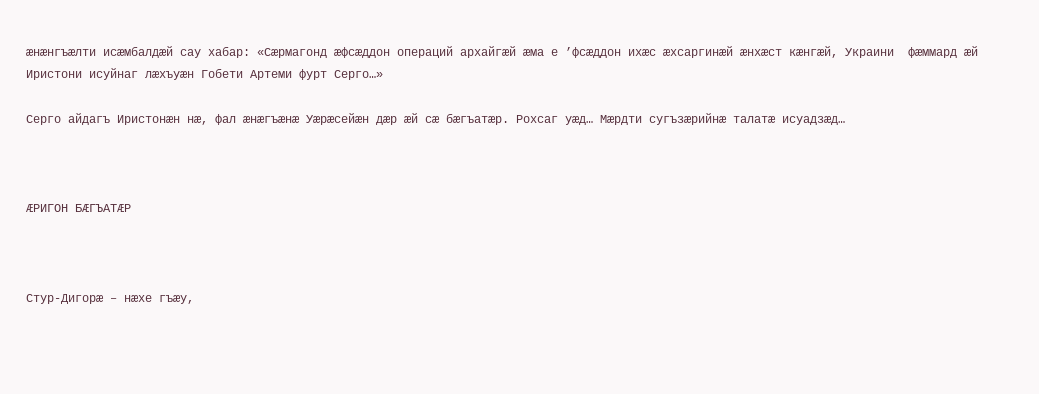æнæнгъæлти исæмбалдæй сау хабар: «Сæрмагонд æфсæддон операций архайгæй æма е ’фсæддон ихæс æхсаргинæй æнхæст кæнгæй, Украини  фæммард æй Иристони исуйнаг лæхъуæн Гобети Артеми фурт Серго…»

Серго айдагъ Иристонæн нæ, фал æнæгъæнæ Уæрæсейæн дæр æй сæ бæгъатæр. Рохсаг уæд… Мæрдти сугъзæрийнæ талатæ исуадзæд…



ÆРИГОН БÆГЪАТÆР



Стур-Дигорæ – нæхе гъæу,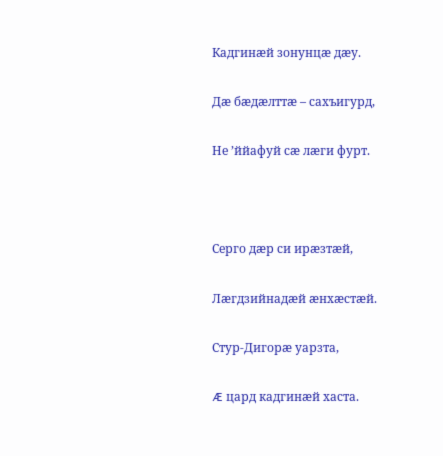Кадгинæй зонунцæ дæу.

Дæ бæдæлттæ – сахъигурд,

Не ’ййафуй сæ лæги фурт.



Серго дæр си ирæзтæй,

Лæгдзийнадæй æнхæстæй.

Стур-Дигорæ уарзта,

Æ цард кадгинæй хаста.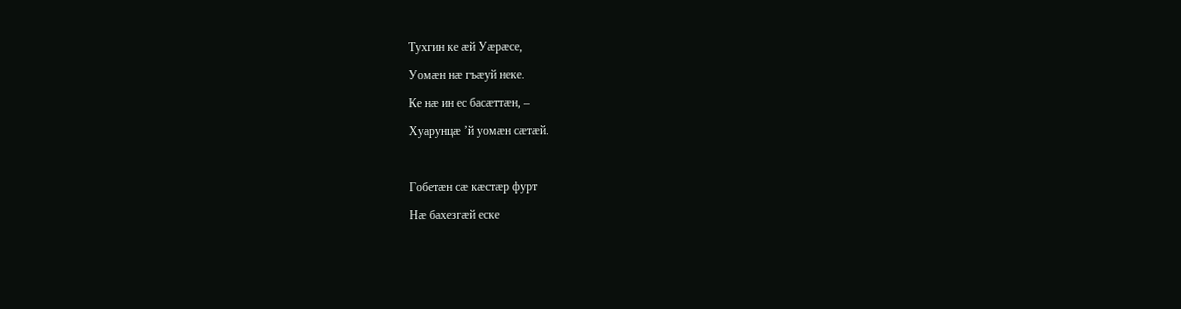Тухгин ке æй Уæрæсе,

Уомæн нæ гъæуй неке.

Ке нæ ин ес басæттæн, –

Хуарунцæ ’й уомæн сæтæй.



Гобетæн сæ кæстæр фурт

Нæ бахезгæй еске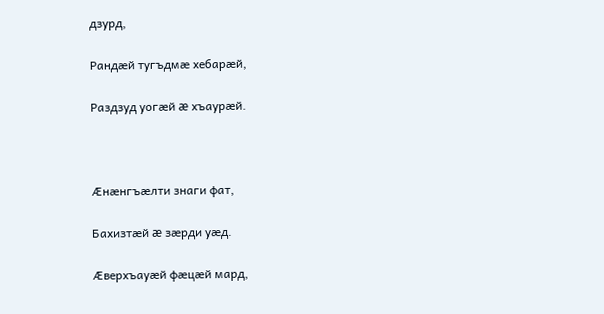дзурд,

Рандæй тугъдмæ хебарæй,

Раздзуд уогæй æ хъаурæй.



Æнæнгъæлти знаги фат,

Бахизтæй æ зæрди уæд.

Æверхъауæй фæцæй мард,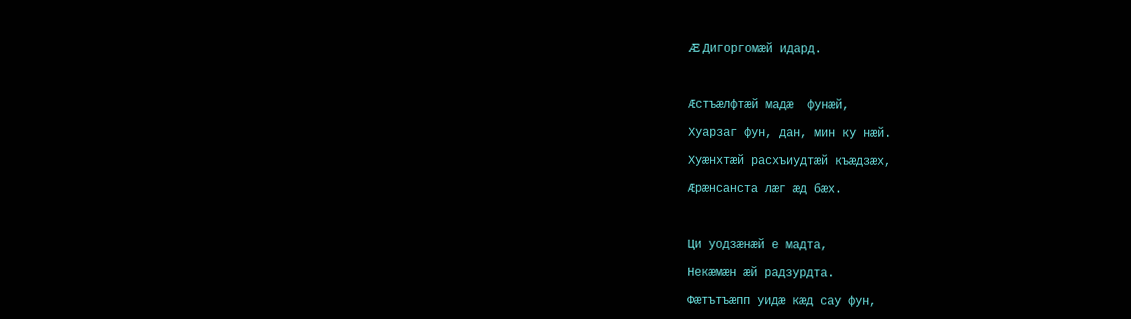Æ Дигоргомæй идард.



Æстъæлфтæй мадæ  фунæй,

Хуарзаг фун, дан, мин ку нæй.

Хуæнхтæй расхъиудтæй къæдзæх,

Æрæнсанста лæг æд бæх.



Ци уодзæнæй е мадта,

Некæмæн æй радзурдта.

Фæтътъæпп уидæ кæд сау фун,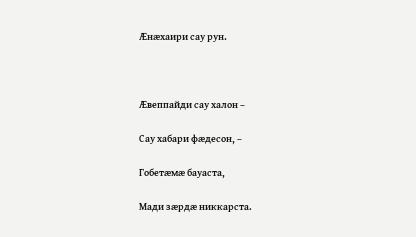Æнæхаири сау рун.



Æвеппайди сау халон –

Сау хабари фæдесон, –

Гобетæмæ бауаста,

Мади зæрдæ никкарста.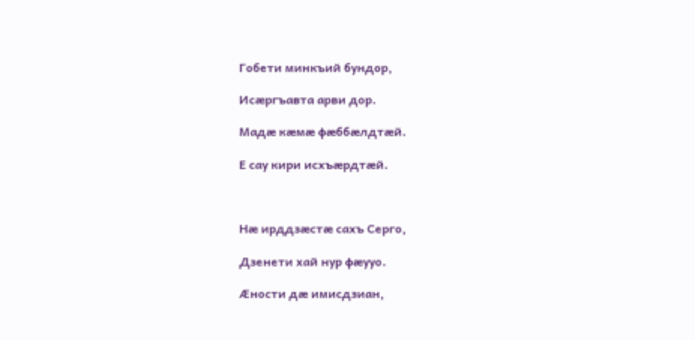Гобети минкъий бундор,

Исæргъавта арви дор.

Мадæ кæмæ фæббæлдтæй.

Е сау кири исхъæрдтæй.



Нæ ирддзæстæ сахъ Серго,

Дзенети хай нур фæууо.

Æности дæ имисдзиан,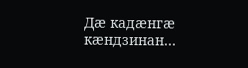Дæ кадæнгæ кæндзинан…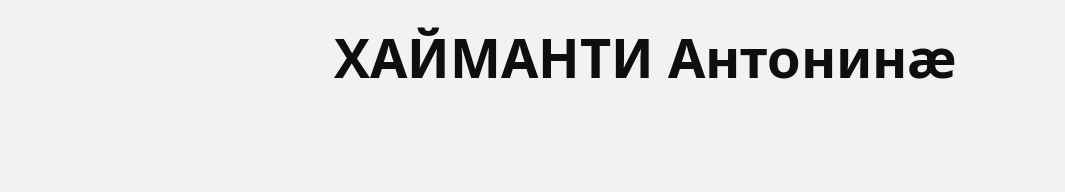ХАЙМАНТИ Антонинæ